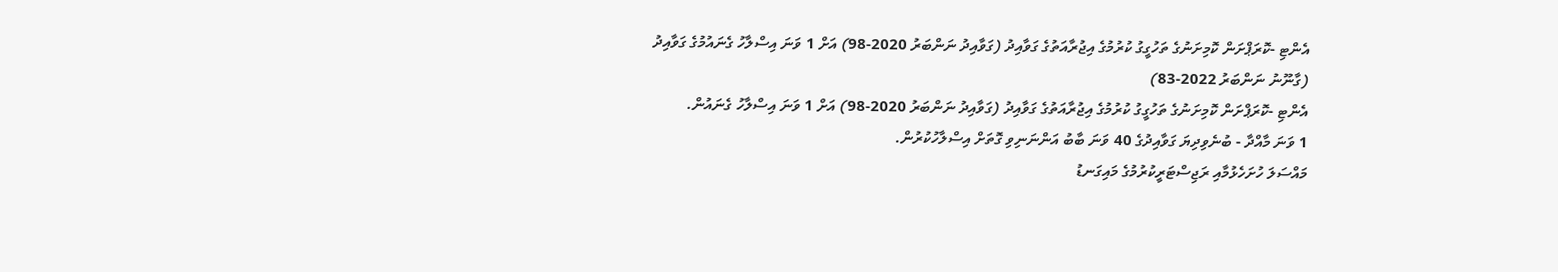އެންޓި -ކޮރަޕްށަން ކޮމިށަނުގެ ތަހުގީގު ކުރުމުގެ އިޖުރާއަތުގެ ގަވާއިދު (ގަވާއިދު ނަންބަރު 2020-98) އަށް 1 ވަނަ އިސްލާހު ގެނައުމުގެ ގަވާއިދު
(ގާނޫނު ނަންބަރު 2022-83)
އެންޓި -ކޮރަޕްށަން ކޮމިށަނުގެ ތަހުގީގު ކުރުމުގެ އިޖުރާއަތުގެ ގަވާއިދު (ގަވާއިދު ނަންބަރު 2020-98) އަށް 1 ވަނަ އިސްލާހު ގެނައުން.
1 ވަނަ މާއްދާ - ބުނެވިދިޔަ ގަވާއިދުގެ 40 ވަނަ ބާބު އަންނަނިވި ގޮތަށް އިސްލާހުކުރުން.
މައްސަލަ ހުށަހެޅުމާއި ރަޖިސްޓަރީކުރުމުގެ މައިގަނޑު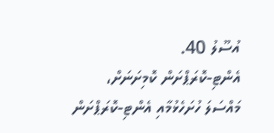އުސޫލު 40.
އެންޓި-ކޮރަޕްށަން ކޮމިށަނަށް، މައްސަލަ ހުށަހެޅުމާއި އެންޓި-ކޮރަޕްށަން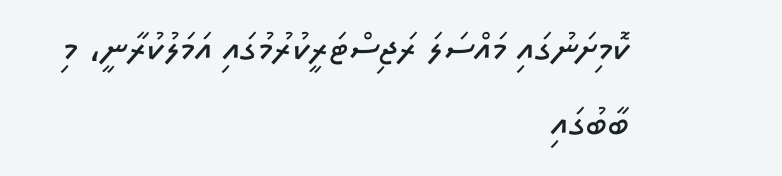ކޮމިށަނުގައި މައްސަލަ ރަޖިސްޓަރީކުރުމުގައި އަމަލުކުރާނީ، މި ބާބުގައި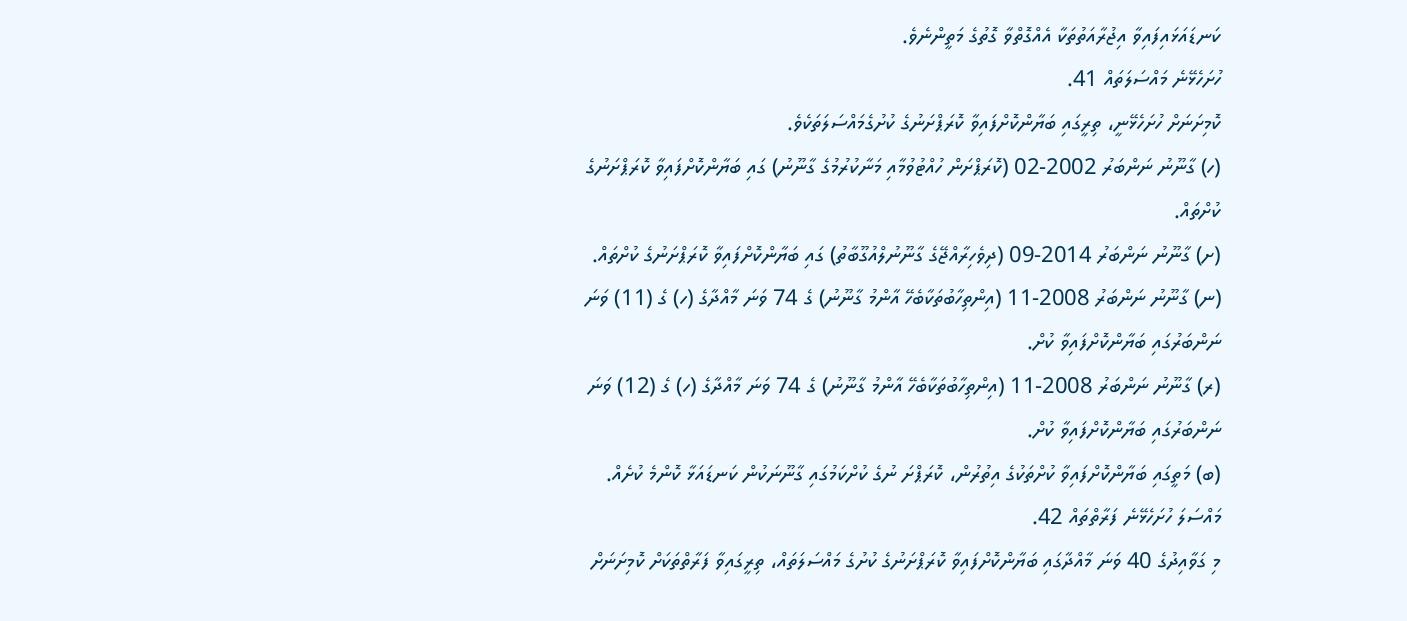ކަނޑައަޅައިފައިވާ އިޖުރާއަތުތަކާ އެއްގޮތްވާ ގޮތުގެ މަތީންނެވެ.
ހުށަހެޅޭނެ މައްސަލަތައް 41.
ކޮމިށަނަށް ހުށަހެޅޭނީ، ތިރީގައި ބަޔާންކޮށްފައިވާ ކޮރަޕްށަނުގެ ކުށުގެމައްސަލަތަކެވެ.
(ހ) ގާނޫނު ނަންބަރު 2002-02 (ކޮރަޕްށަން ހުއްޓުވުމާއި މަނާކުރުމުގެ ގާނޫނު) ގައި ބަޔާންކޮށްފައިވާ ކޮރަޕްށަނުގެ ކުށްތައް.
(ށ) ގާނޫނު ނަންބަރު 2014-09 (ދިވެހިރާއްޖޭގެ ގާނޫނުލްއުގޫބާތު) ގައި ބަޔާންކޮށްފައިވާ ކޮރަޕްށަނުގެ ކުށްތައް.
(ނ) ގާނޫނު ނަންބަރު 2008-11 (އިންތިހާބުތަކާބެހޭ އާންމު ގާނޫނު) ގެ 74 ވަނަ މާއްދާގެ (ހ) ގެ (11) ވަނަ ނަންބަރުގައި ބަޔާންކޮށްފައިވާ ކުށް.
(ރ) ގާނޫނު ނަންބަރު 2008-11 (އިންތިހާބުތަކާބެހޭ އާންމު ގާނޫނު) ގެ 74 ވަނަ މާއްދާގެ (ހ) ގެ (12) ވަނަ ނަންބަރުގައި ބަޔާންކޮށްފައިވާ ކުށް.
(ބ) މަތީގައި ބަޔާންކޮށްފައިވާ ކުށްތަކުގެ އިތުރުން، ކޮރަޕްށަ ނުގެ ކުށްކަމުގައި ގާނޫނަކުން ކަނޑައަޅާ ކޮންމެ ކުށެއް.
މައްސަލަ ހުށަހެޅޭނެ ފަރާތްތައް 42.
މި ގަވާއިދުގެ 40 ވަނަ މާއްދާގައި ބަޔާންކޮށްފައިވާ ކޮރަޕްށަނުގެ ކުށުގެ މައްސަލަތައް، ތިރީގައިވާ ފަރާތްތަކަށް ކޮމިށަނަށް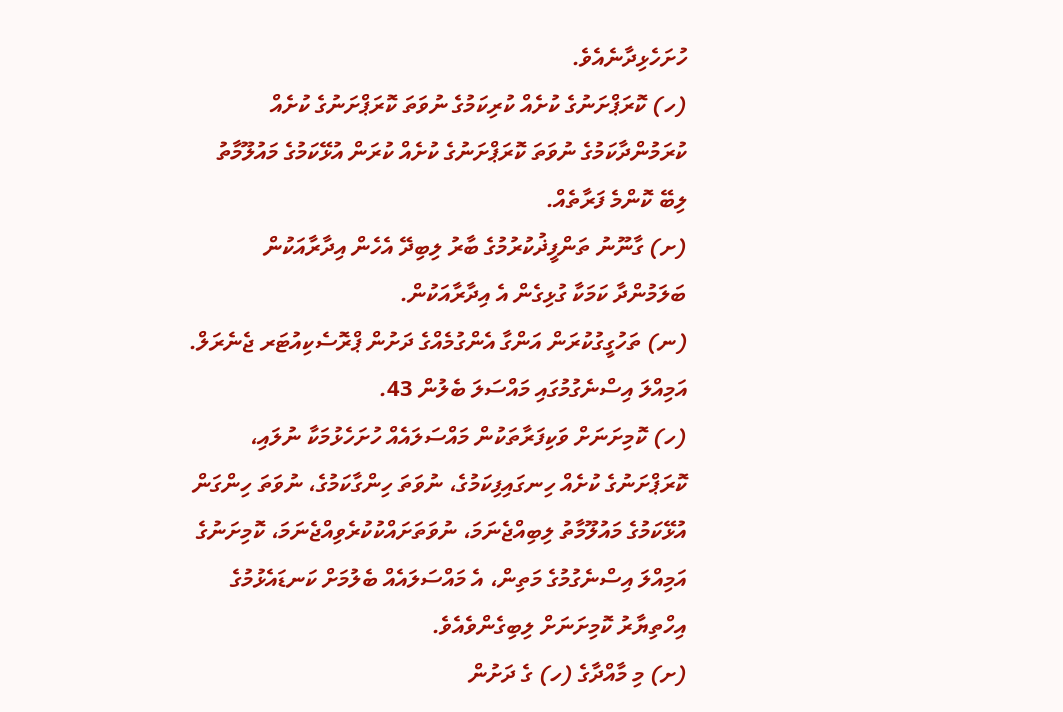ހުށަހެޅިދާނެއެވެ.
(ހ) ކޮރަޕްށަނުގެ ކުށެއް ކުރިކަމުގެ ނުވަތަ ކޮރަޕްށަނުގެ ކުށެއް ކުރަމުންދާކަމުގެ ނުވަތަ ކޮރަޕްށަނުގެ ކުށެއް ކުރަން އުޅޭކަމުގެ މައުލޫމާތު ލިބޭ ކޮންމެ ފަރާތެއް.
(ށ) ގާނޫނު ތަންފީޛުކުރުމުގެ ބާރު ލިބިދޭ އެހެން އިދާރާއަކުން ބަލަމުންދާ ކަމަކާ ގުޅިގެން އެ އިދާރާއަކުން.
(ނ) ތަހުގީގުކުރަން އަންގާ އެންގުމެއްގެ ދަށުން ޕްރޮސެކިއުޓަރ ޖެނެރަލް.
އަމިއްލަ އިސްނެގުމުގައި މައްސަލަ ބެލުން 43.
(ހ) ކޮމިށަނަށް ވަކިފަރާތަކުން މައްސަލައެއް ހުށަހެޅުމަކާ ނުލައި، ކޮރަޕްށަނުގެ ކުށެއް ހިނގައިފިކަމުގެ، ނުވަތަ ހިންގާކަމުގެ، ނުވަތަ ހިންގަން އުޅޭކަމުގެ މައުލޫމާތު ލިބިއްޖެނަމަ، ނުވަތަށައްކުކުރެވިއްޖެނަމަ، ކޮމިށަނުގެ އަމިއްލަ އިސްނެގުމުގެ މަތިން، އެ މައްސަލައެއް ބެލުމަށް ކަނޑައެޅުމުގެ އިހްތިޔާރު ކޮމިށަނަށް ލިބިގެންވެއެވެ.
(ށ) މި މާއްދާގެ (ހ) ގެ ދަށުން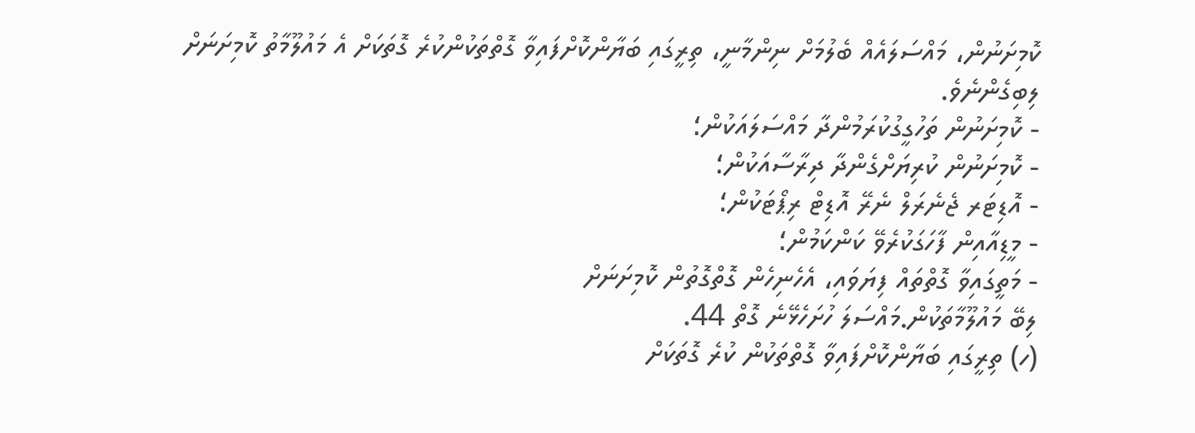ކޮމިށަނުން، މައްސަލައެއް ބެލުމަށް ނިންމާނީ، ތިރީގައި ބަޔާންކޮށްފައިވާ ގޮތްތަކުންކުރެ ގޮތަކަށް އެ މައުލޫމާތު ކޮމިށަނަށް ލިބިގެންނެވެ.
- ކޮމިށަނުން ތަހުގީގުކުރަމުންދާ މައްސަލައަކުން؛
- ކޮމިށަނުން ކުރިޔަށްގެންދާ ދިރާސާއަކުން؛
- އޮޑިޓަރ ޖެނެރަލް ނެރޭ އޮޑިޓް ރިޕޯޓަކުން؛
- މީޑިއާއިން ފާހަގަކުރެވޭ ކަންކަމުން؛
- މަތީގައިވާ ގޮތްތައް ފިޔަވައި، އެހެނިހެން ގޮތްގޮތުން ކޮމިށަނަށް
ލިބޭ މައުލޫމާތަކުން.މައްސަލަ ހުށަހެޅޭނެ ގޮތް 44.
(ހ) ތިރީގައި ބަޔާންކޮށްފައިވާ ގޮތްތަކުން ކުރެ ގޮތަކަށް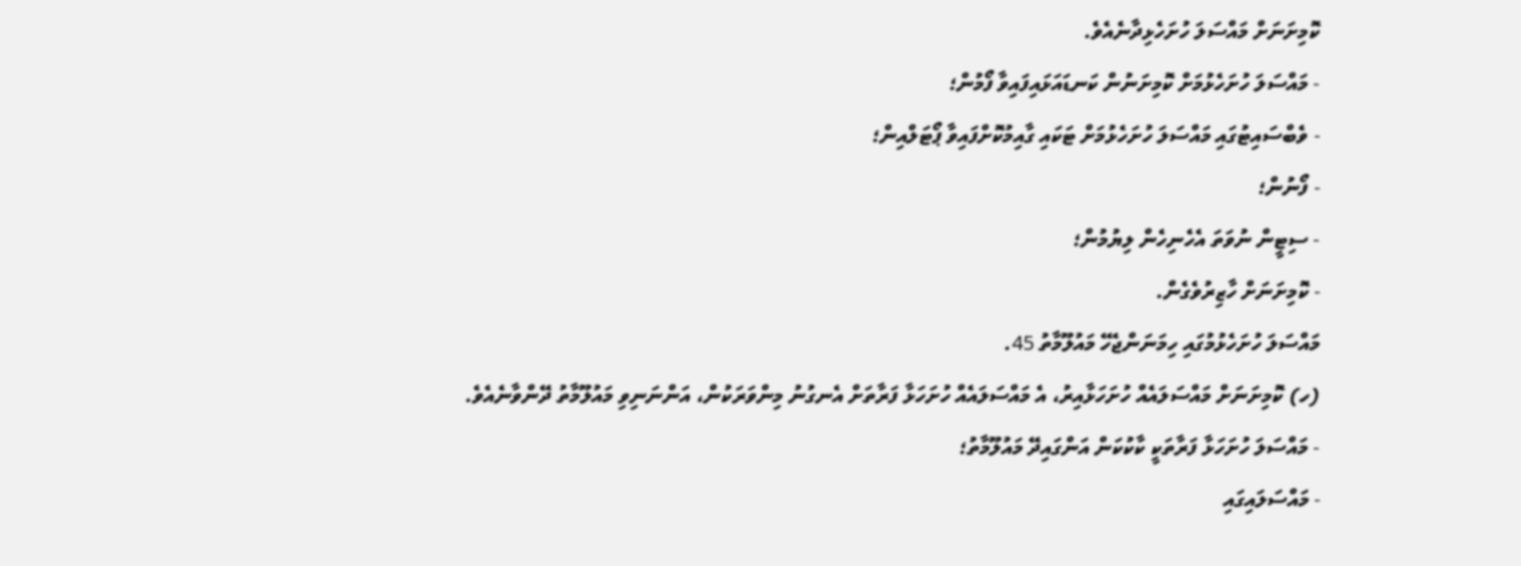ކޮމިށަނަށް މައްސަލަ ހުށަހެޅިދާނެއެވެ.
- މައްސަލަ ހުށަހެޅުމަށް ކޮމިށަނުން ކަނޑައަޅައިފައިވާ ފޯމުން؛
- ވެބްސައިޓުގައި މައްސަލަ ހުށަހެޅުމަށް ޓަކައި ގާއިމުކޮށްފައިވާ ޕޯޓަލްއިން؛
- ފޯނުން؛
- ސިޓީން ނުވަތަ އެހެނިހެން ލިޔުމުން؛
- ކޮމިށަނަށް ހާޒިރުވެގެން.
މައްސަލަ ހުށަހެޅުމުގައި ހިމަނަންޖެހޭ މައުލޫމާތު 45.
(ހ) ކޮމިށަނަށް މައްސަލައެއް ހުށަހަޅާއިރު، އެ މައްސަލައެއް ހުށަހަޅާ ފަރާތަށް އެނގުނު މިންވަރަކުން، އަންނަނިވި މައުލޫމާތު ދޭންވާނެއެވެ.
- މައްސަލަ ހުށަހަޅާ ފަރާތަކީ ކާކުކަން އަންގައިދޭ މައުލޫމާތު؛
- މައްސަލައިގައި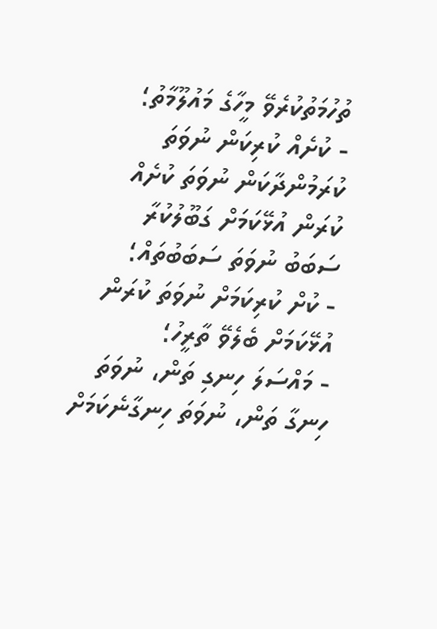ތުހުމަތުކުރެވޭ މީހާގެ މައުލޫމާތު؛
- ކުށެއް ކުރިކަން ނުވަތަ ކުރަމުންދާކަން ނުވަތަ ކުށެއް ކުރަން އުޅޭކަމަށް ގަބޫލުކުރާ ސަބަބު ނުވަތަ ސަބަބުތައް؛
- ކުށް ކުރިކަމަށް ނުވަތަ ކުރަން އުޅޭކަމަށް ބެލެވޭ ތާރީހު؛
- މައްސަލަ ހިނގި ތަން، ނުވަތަ ހިނގާ ތަން، ނުވަތަ ހިނގާނެކަމަށް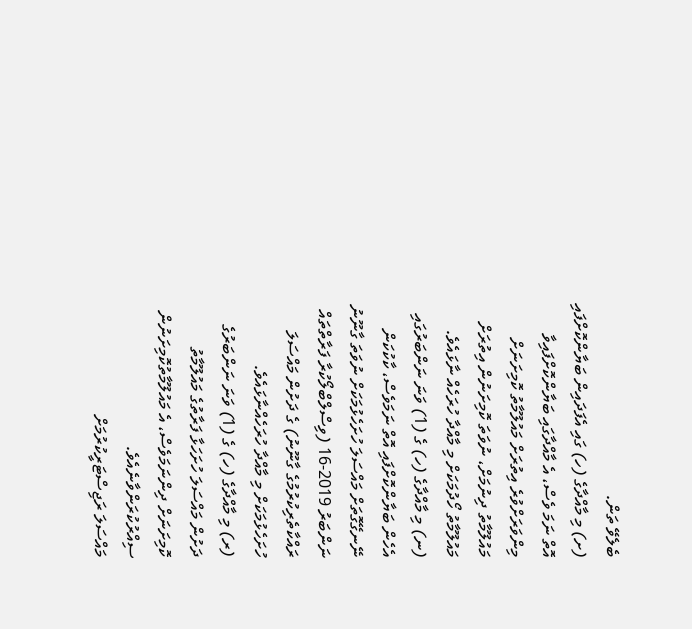ބެލެވޭ ތަން.
(ށ) މި މާއްދާގެ (ހ) ގައި އެފަދައިން ބަޔާންކޮށްފައި އޮތް ނަމަ ވެސް، އެ މާއްދާގައި ބަޔާންކޮށްފައިވާ މިންވަރަށްވުރެ އިތުރަށް މައުލޫމާތު ކޮމިށަނަށް މައުލޫމާތު ދިނުމަށް، ނުވަތަ ކޮމިށަނުން އިތުރަށް މައުލޫމާތު ހޯދުމަކަށް މި މާއްދާ ހުރަހެއް ނާޅައެވެ.
(ނ) މި މާއްދާގެ (ހ) ގެ (1) ވަނަ ނަންބަރުގައި އެހެން ބަޔާންކޮށްފައި އޮތް ނަމަވެސް، ކާކުކަން ނޭނގޭގޮތަށް މައްސަލަ ހުށަހެޅުމަކަށް ނުވަތަ ގާނޫނު ނަންބަރު 2019-16 (ވިސްލްބްލޯކުރާ ފަރާތްތައް ރައްކާތެރިކުރުމުގެ ގާނޫނު) ގެ ދަށުން މައްސަލަ ހުށަހެޅުމަކަށް މި މާއްދާ ހުރަހެއްނާޅައެވެ.
(ރ) މި މާއްދާގެ (ހ) ގެ (1) ވަނަ ނަންބަރުގެ ދަށުން މައްސަލަ ހުށަހަޅާ ފަރާތުގެ މައުލޫމާތު ކޮމިށަނަށް ދިންނަމަވެސް، އެ މައުލޫމާތުކޮމިށަނުން ސިއްރުކުރަންވާނެއެވެ.
މައްސަލަ ރަޖިސްޓަރީކުރުމަށް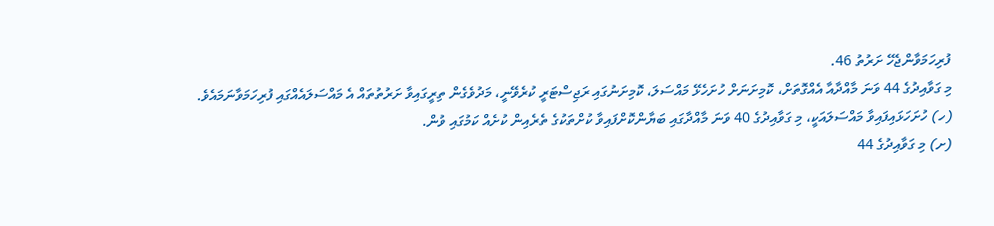ފުރިހަމަވާންޖެހޭ ށަރުތު 46.
މި ގަވާއިދުގެ 44 ވަނަ މާއްދާއާ އެއްގޮތަށް، ކޮމިށަނަށް ހުށަހެޅޭ މައްސަލަ، ކޮމިށަނުގައި ރަޖިސްޓަރީ ކުރެވޭނީ، މަދުވެގެން ތިރީގައިވާ ށަރުތުތައް އެ މައްސަލައެއްގައި ފުރިހަމަވާނަމައެވެ.
(ހ) ހުށަހަޅައިފައިވާ މައްސަލައަކީ، މި ގަވާއިދުގެ 40 ވަނަ މާއްދާގައި ބަޔާންކޮށްފައިވާ ކުށްތަކުގެ ތެރެއިން ކުށެއް ކަމުގައި ވުން.
(ށ) މި ގަވާއިދުގެ 44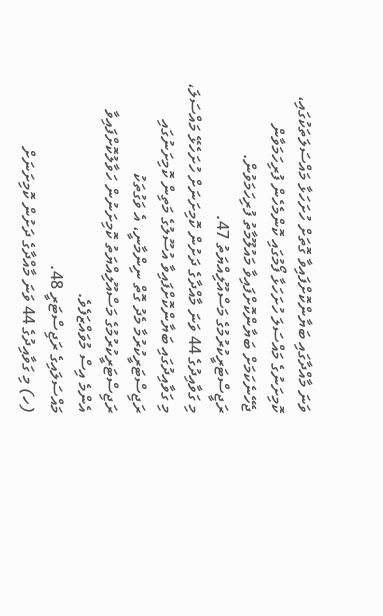ވަނަ މާއްދާގައި ބަޔާންކޮށްފައިވާ ގޮތަށް ހުށަހަޅާ މައްސަލަތަކުގައި، ކޮމިށަނުގެ މައްސަލަ ހުށަހަޅާ ފޯމުގައި ކޮންމެހެން ފުރިހަމަވާން ޖެހޭނެކަމަށް ބަޔާންކޮށްފައިވާ މައުލޫމާތު ފުރިހަމަވުން.
ރަޖީސްޓަރީކުރުމުގެ މަސްއޫލިއްޔަތު 47.
މި ގަވާއިދުގެ 44 ވަނަ މާއްދާގެ ދަށުން ކޮމިށަނަށް ހުށަހެޅޭ މައްސަލަ، މި ގަވާއިދުގައި ބަޔާންކޮށްފައިވާ އުސޫލުގެ މަތިން ކޮމިށަނުގައި ރަޖިސްޓަރީކުރުމާ މެދު ގޮތް ނިންމާނީ، އެ ވަގުތަކު ރަޖިސްޓަރީކުރުމުގެ މަސްއޫލިއްޔަތު ކޮމިށަނުން ހަވާލުކޮށްފައިވާ އެންމެ އިސް މުވައްޒަފެވެ.
މައްސަލައިގެ ރަޖިސްޓަރީ 48.
(ހ) މި ގަވާއިދުގެ 44 ވަނަ މާއްދާގެ ދަށުން ކޮމިށަނަށް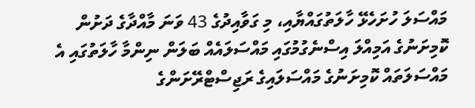މައްސަލަ ހުށަހެޅޭ ހާލަތުގައްޔާއި، މި ގަވާއިދުގެ 43 ވަނަ މާއްދާގެ ދަށުން ކޮމިށަނުގެ އަމިއްލަ އިސްނެގުމުގައި މައްސަލައެއް ބަލަން ނިންމާ ހާލަތުގައި އެ މައްސަލަތައް ކޮމިށަނުގެ މައްސަލައިގެ ރަޖިސްޓްރޭށަންގެ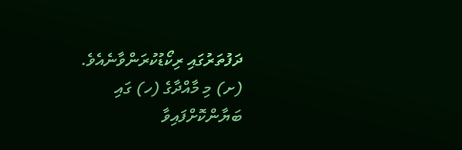ދަފުތަރުގައި ރިކޯޑުކުރަންވާނެއެވެ.
(ށ) މި މާއްދާގެ (ހ) ގައި ބަޔާންކޮށްފައިވާ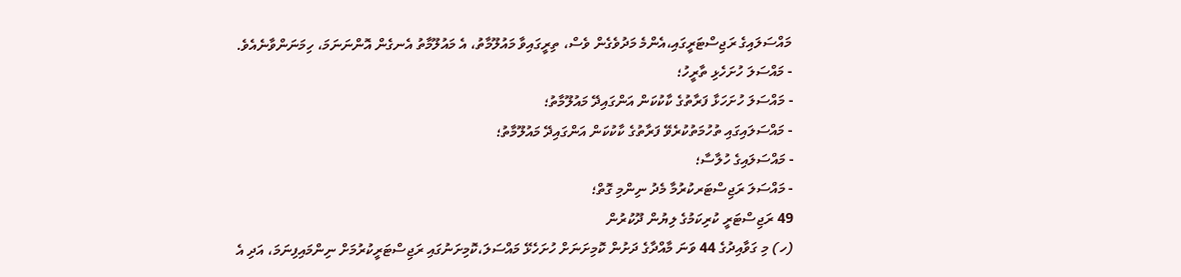މައްސަލައިގެ ރަޖިސްޓަރީގައި،އެންމެ މަދުވެގެން ވެސް، ތިރީގައިވާ މައުލޫމާތު، އެ މައުލޫމާތު އެނގެން އޮންނަނަމަ، ހިމަނަންވާނެއެވެ.
- މައްސަލަ ހުށަހެޅި ތާރީހު؛
- މައްސަލަ ހުށަހަޅާ ފަރާތުގެ ކާކުކަން އަންގައިދޭ މައުލޫމާތު؛
- މައްސަލައިގައި ތުހުމަތުކުރެވޭ ފަރާތުގެ ކާކުކަން އަންގައިދޭ މައުލޫމާތު؛
- މައްސަލައިގެ ހުލާސާ؛
- މައްސަލަ ރަޖިސްޓަރކުރުމާ މެދު ނިންމި ގޮތް؛
49 ރަޖިސްޓަރީ ކުރިކަމުގެ ލިޔުން ދޫކުރުން
(ހ) މި ގަވާއިދުގެ 44 ވަނަ މާއްދާގެ ދަށުން ކޮމިށަނަށް ހުށަހެޅޭ މައްސަލަ،ކޮމިށަނުގައި ރަޖިސްޓަރީކުރުމަށް ނިންމައިފިނަމަ، އަދި އެ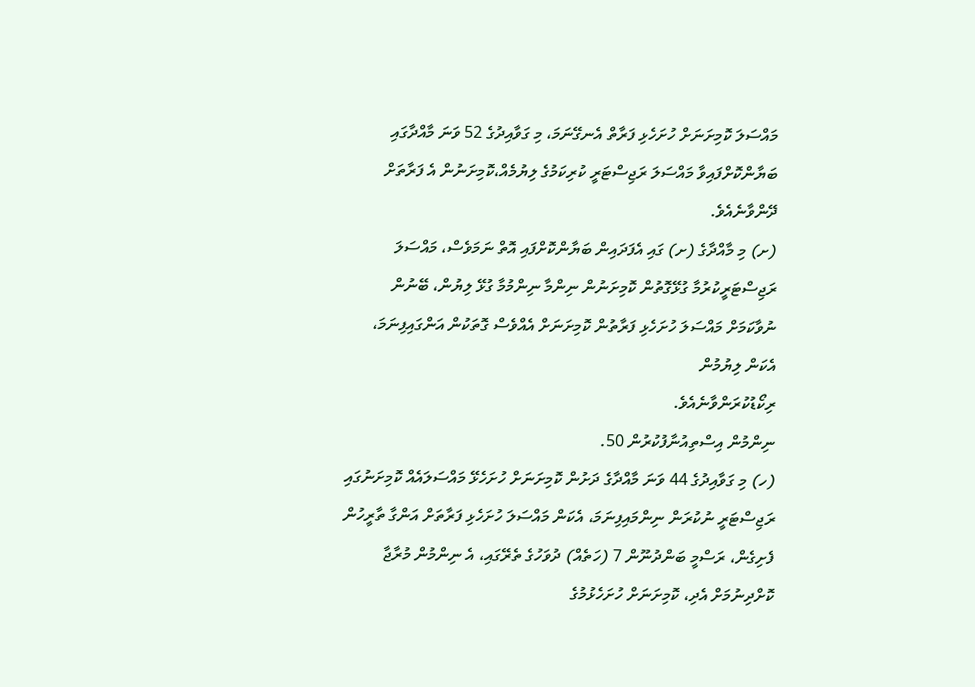މައްސަލަ ކޮމިށަނަށް ހުށަހެޅި ފަރާތް އެނގޭނަމަ، މި ގަވާއިދުގެ 52 ވަނަ މާއްދާގައި ބަޔާންކޮށްފައިވާ މައްސަލަ ރަޖިސްޓަރީ ކުރިކަމުގެ ލިޔުމެއް،ކޮމިށަނުން އެ ފަރާތަށް ދޭންވާނެއެވެ.
(ށ) މި މާއްދާގެ (ށ) ގައި އެފަދައިން ބަޔާންކޮށްފައި އޮތް ނަމަވެސް، މައްސަލަ ރަޖިސްޓަރީކުރުމާ ގުޅޭގޮތުން ކޮމިށަނުން ނިންމާ ނިންމުމާ ގުޅޭ ލިޔުން، ބޭނުން ނުވާކަމަށް މައްސަލަ ހުށަހެޅި ފަރާތުން ކޮމިށަނަށް އެއްވެސް ގޮތަކުން އަންގައިފިނަމަ، އެކަން ލިޔުމުން
ރިކޯޑުކުރަންވާނެއެވެ.
ނިންމުން އިސްތިއުނާފުކުރުން 50.
(ހ) މި ގަވާއިދުގެ 44 ވަނަ މާއްދާގެ ދަށުން ކޮމިށަނަށް ހުށަހެޅޭ މައްސަލައެއް ކޮމިށަނުގައި ރަޖިސްޓަރީ ނުކުރަން ނިންމައިފިނަމަ، އެކަން މައްސަލަ ހުށަހެޅި ފަރާތަށް އަންގާ ތާރީހުން ފެށިގެން، ރަސްމީ ބަންދުނޫން 7 (ހަތެއް) ދުވަހުގެ ތެރޭގައި، އެ ނިންމުން މުރާޖާ ކޮށްދިނުމަށް އެދި، ކޮމިށަނަށް ހުށަހެޅުމުގެ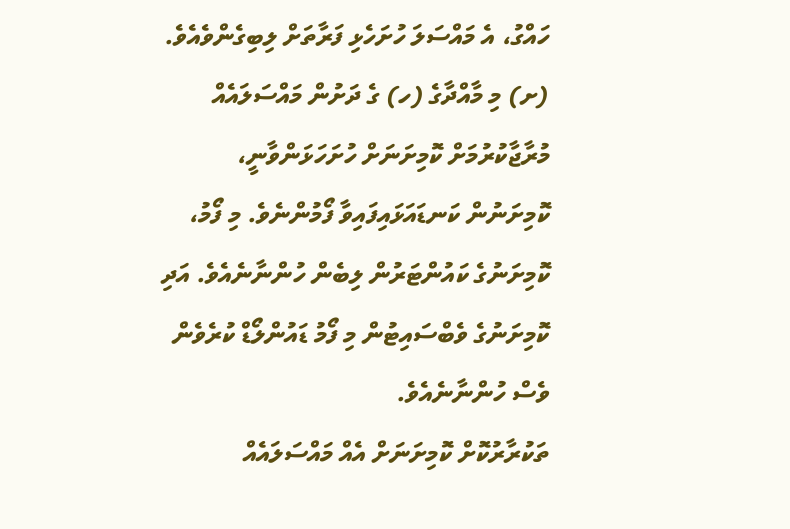ހައްގު، އެ މައްސަލަ ހުށަހެޅި ފަރާތަށް ލިބިގެންވެއެވެ.
(ށ) މި މާއްދާގެ (ހ) ގެ ދަށުން މައްސަލައެއް މުރާޖާކުރުމަށް ކޮމިށަނަށް ހުށަހަޅަންވާނީ، ކޮމިށަނުން ކަނޑައަޅައިފައިވާ ފޯމުންނެވެ. މި ފޯމު، ކޮމިށަނުގެ ކައުންޓަރުން ލިބެން ހުންނާނެއެވެ. އަދި ކޮމިށަނުގެ ވެބްސައިޓުން މި ފޯމު ޑައުންލޯޑް ކުރެވެން ވެސް ހުންނާނެއެވެ.
ތަކުރާރުކޮށް ކޮމިށަނަށް އެއް މައްސަލައެއް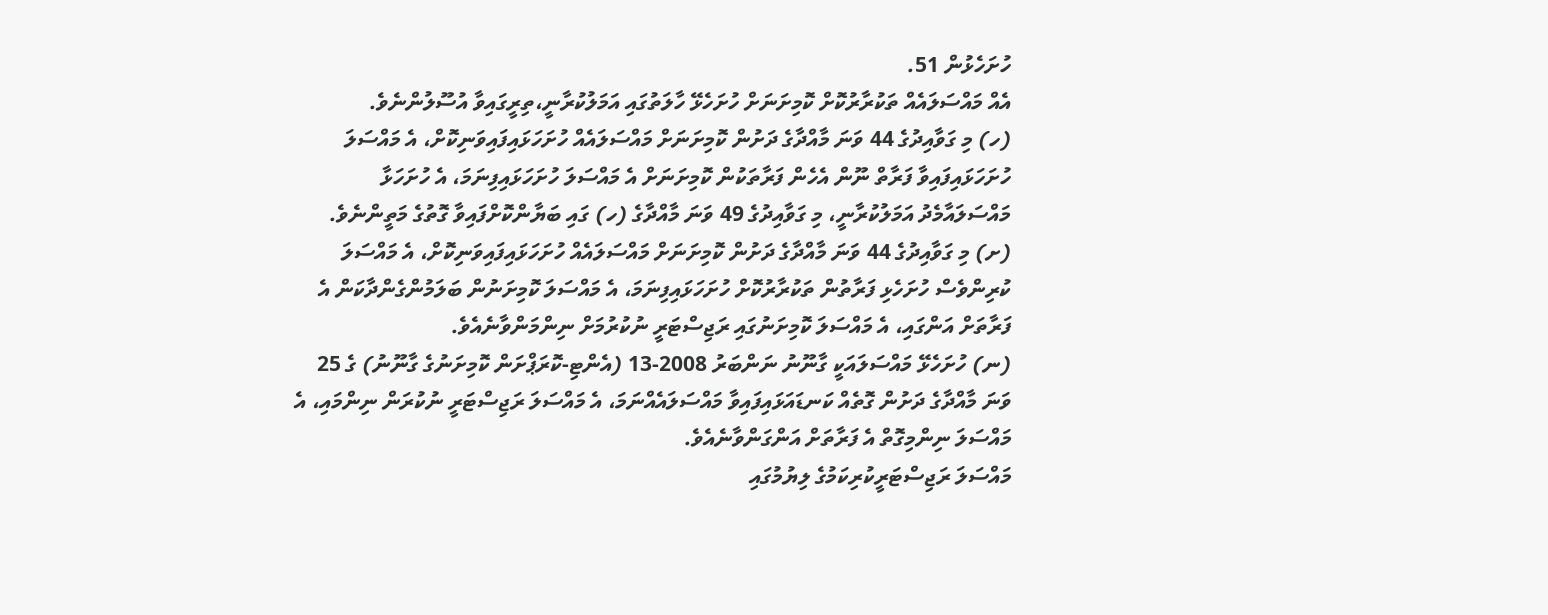ހުށަހެޅުން 51.
އެއް މައްސަލައެއް ތަކުރާރުކޮށް ކޮމިށަނަށް ހުށަހެޅޭ ހާލަތުގައި އަމަލުކުރާނީ،ތިރީގައިވާ އުސޫލުންނެވެ.
(ހ) މި ގަވާއިދުގެ 44 ވަނަ މާއްދާގެ ދަށުން ކޮމިށަނަށް މައްސަލައެއް ހުށަހަޅައިފައިވަނިކޮށް، އެ މައްސަލަ ހުށަހަޅައިފައިވާ ފަރާތް ނޫން އެހެން ފަރާތަކުން ކޮމިށަނަށް އެ މައްސަލަ ހުށަހަޅައިފިނަމަ، އެ ހުށަހަޅާ މައްސަލައާމެދު އަމަލުކުރާނީ، މި ގަވާއިދުގެ 49 ވަނަ މާއްދާގެ (ހ) ގައި ބަޔާންކޮށްފައިވާ ގޮތުގެ މަތީންނެވެ.
(ށ) މި ގަވާއިދުގެ 44 ވަނަ މާއްދާގެ ދަށުން ކޮމިށަނަށް މައްސަލައެއް ހުށަހަޅައިފައިވަނިކޮށް، އެ މައްސަލަ ކުރިންވެސް ހުށަހެޅި ފަރާތުން ތަކުރާރުކޮށް ހުށަހަޅައިފިނަމަ، އެ މައްސަލަ ކޮމިށަނުން ބަލަމުންގެންދާކަން އެ ފަރާތަށް އަންގައި، އެ މައްސަލަ ކޮމިށަނުގައި ރަޖިސްޓަރީ ނުކުރުމަށް ނިންމަންވާނެއެވެ.
(ނ) ހުށަހެޅޭ މައްސަލައަކީ ގާނޫނު ނަންބަރު 2008-13 (އެންޓި-ކޮރަޕްށަން ކޮމިށަނުގެ ގާނޫނު) ގެ 25 ވަނަ މާއްދާގެ ދަށުން ގޮތެއް ކަނޑައަޅައިފައިވާ މައްސަލައެއްނަމަ، އެ މައްސަލަ ރަޖިސްޓަރީ ނުކުރަން ނިންމައި، އެ މައްސަލަ ނިންމިގޮތް އެ ފަރާތަށް އަންގަންވާނެއެވެ.
މައްސަލަ ރަޖިސްޓަރީކުރިކަމުގެ ލިޔުމުގައި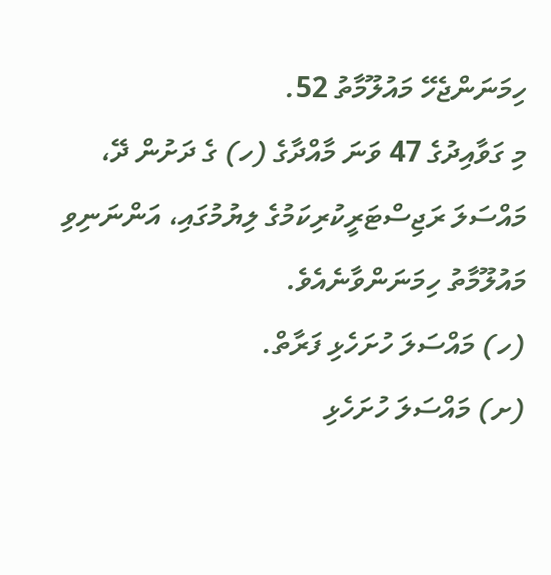ހިމަނަންޖެހޭ މައުލޫމާތު 52.
މި ގަވާއިދުގެ 47 ވަނަ މާއްދާގެ (ހ) ގެ ދަށުން ދޭ، މައްސަލަ ރަޖިސްޓަރީކުރިކަމުގެ ލިޔުމުގައި، އަންނަނިވި މައުލޫމާތު ހިމަނަންވާނެއެވެ.
(ހ) މައްސަލަ ހުށަހެޅި ފަރާތް.
(ށ) މައްސަލަ ހުށަހެޅި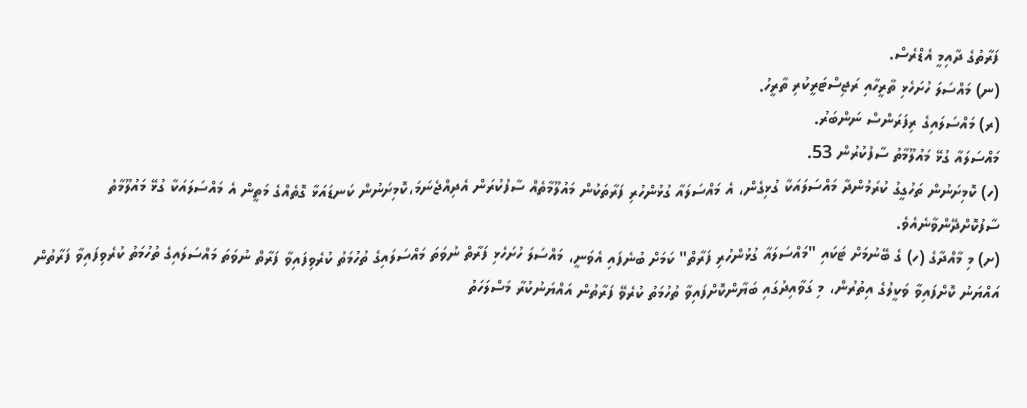ފަރާތުގެ ދާއިމީ އެޑްރެސް.
(ނ) މައްސަލަ ހުށަހެޅި ތާރީހާއި ރަޖިސްޓަރީކުރި ތާރީހު.
(ރ) މައްސަލައިގެ ރިފަރަންސް ނަންބަރު.
މައްސަލައާ ގުޅޭ މައުލޫމާތު ސާފުކުރުން 53.
(ހ) ކޮމިށަނުން ތަހުގީގު ކުރަމުންދާ މައްސަލައަކާ ގުޅިގެން، އެ މައްސަލައާ ގުޅުންހުރި ފަރާތަކުން މައުލޫމާތެއް ސާފުކުރަން އެދިއްޖެނަމަ،ކޮމިށަނުން ކަނޑައަޅާ ގޮތެއްގެ މަތީން އެ މައްސަލައަކާ ގުޅޭ މައުލޫމާތު ސާފުކޮށްދޭންވާނެއެވެ.
(ށ) މި މާއްދާގެ (ހ) ގެ ބޭނުމަށް ޓަކައި "މައްސަލައާ ގުޅުންހުރި ފަރާތް" ކަމަށް ބުނެފައި އެވަނީ، މައްސަލަ ހުށަހެޅި ފަރާތް ނުވަތަ މައްސަލައިގެ ތުހުމަތު ކުރެވިފައިވާ ފަރާތް ނުވަތަ މައްސަލައިގެ ތުހުމަތު ކުރެވިފައިވާ ފަރާތުން އައްޔަނު ކޮށްފައިވާ ވަކީލުގެ އިތުރުން، މި ގަވާއިދުގައި ބަޔާންކޮށްފައިވާ ތުހުމަތު ކުރެވޭ ފަރާތުން އައްޔަނުކުރާ މަސްލަހަތު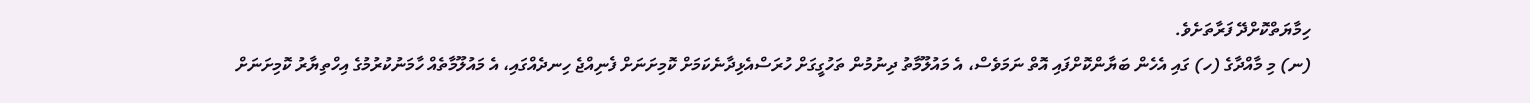ހިމާޔަތްކޮށްދޭ ފަރާތަށެވެ.
(ނ) މި މާއްދާގެ (ހ) ގައި އެހެން ބަޔާންކޮށްފައި އޮތް ނަމަވެސް، އެ މައުލޫމާތު ދިނުމުން ތަހުގީގަށް ހުރަސްއެޅިދާނެކަމަށް ކޮމިށަނަށް ފެނިއްޖެ ހިނދެއްގައި، އެ މައުލޫމާތެއް ހާމަނުކުރުމުގެ އިހްތިޔާރު ކޮމިށަނަށް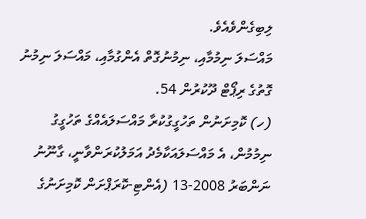ލިބިގެންވެއެވެ.
މައްސަލަ ނިމުމާއި، ނިމުނުގޮތް އެންގުމާއި، މައްސަލަ ނިމުނު ގޮތުގެ ރިޕޯޓް ދޫކުރުން 54.
(ހ) ކޮމިށަނުން ތަހުގީގުކުރާ މައްސަލައެއްގެ ތަހުގީގު ނިމުމުން، އެ މައްސަލައަކާމެދު އަމަލުކުރަންވާނީ، ގާނޫނު ނަންބަރު 2008-13 (އެންޓި-ކޮރަޕްށަން ކޮމިށަނުގެ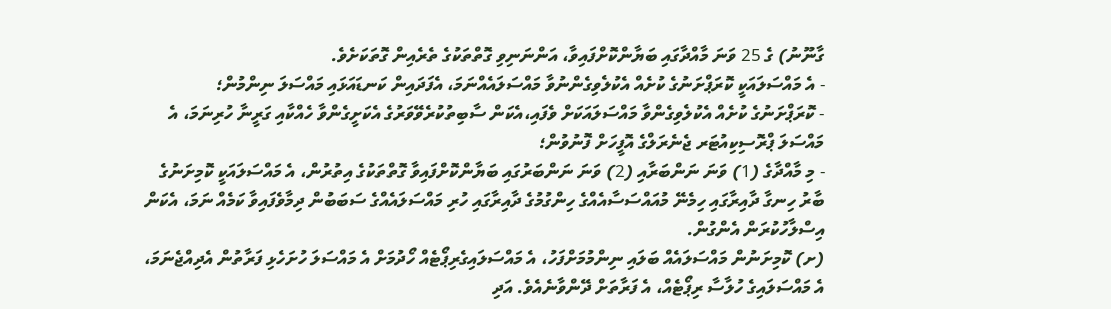ގާނޫނު) ގެ 25 ވަނަ މާއްދާގައި ބަޔާންކޮށްފައިވާ، އަންނަނިވި ގޮތްތަކުގެ ތެރެއިން ގޮތަކަށެވެ.
- އެ މައްސަލައަކީ ކޮރަޕްށަނުގެ ކުށެއް އެކުލެވިގެންނުވާ މައްސަލައެއްނަމަ، އެފަދައިން ކަނޑައަޅައި މައްސަލަ ނިންމުން؛
- ކޮރަޕްށަނުގެ ކުށެއް އެކުލެވިގެންވާ މައްސަލައަކަށް ވެފައި،އެކަން ސާބިތުކުރެވޭވަރުގެ އެކަށީގެންވާ ހެއްކާއި ގަރީނާ ހުރިނަމަ، އެ މައްސަލަ ޕްރޮސިކިއުޓަރ ޖެނެރަލްގެ އޮފީހަށް ފޮނުވުން؛
- މި މާއްދާގެ (1) ވަނަ ނަންބަރާއި (2) ވަނަ ނަންބަރުގައި ބަޔާންކޮށްފައިވާ ގޮތްތަކުގެ އިތުރުން، އެ މައްސަލައަކީ ކޮމިށަނުގެ ބާރު ހިނގާ ދާއިރާގައި ހިމެނޭ މުއައްސަސާއެއްގެ ހިންގުމުގެ ދާއިރާގައި ހުރި މައްސަލައެއްގެ ސަބަބުން ދިމާވެފައިވާ ކަމެއް ނަމަ، އެކަން އިސްލާހުކުރަން އެންގުން.
(ށ) ކޮމިށަނުން މައްސަލައެއް ބަލައި ނިންމުމަށްފަހު، އެ މައްސަލައިގެރިޕޯޓެއް ހޯދުމަށް އެ މައްސަލަ ހުށަހެޅި ފަރާތުން އެދިއްޖެނަމަ، އެ މައްސަލައިގެ ހުލާސާ ރިޕޯޓެއް، އެ ފަރާތަށް ދޭންވާނެއެވެ. އަދި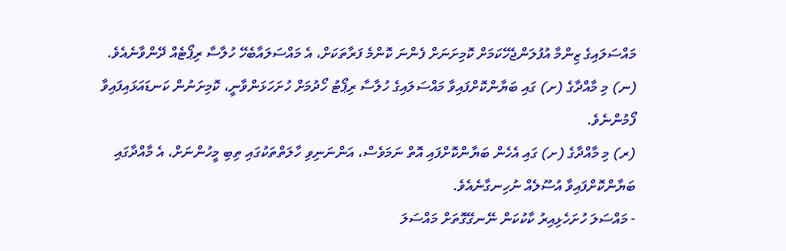މައްސަލައިގެ ޒިންމާ އުފުލަންޖެހޭކަމަށް ކޮމިށަނަށް ފެންނަ ކޮންމެ ފަރާތަކަށް، އެ މައްސަލައާބެހޭ ހުލާސާ ރިޕޯޓެއް ދޭންވާނެއެވެ.
(ނ) މި މާއްދާގެ (ށ) ގައި ބަޔާންކޮށްފައިވާ މައްސަލައިގެ ހުލާސާ ރިޕޯޓު ހޯދުމަށް ހުށަހަޅަންވާނީ، ކޮމިށަނުން ކަނޑައަޅައިފައިވާ ފޯމުންނެވެ.
(ރ) މި މާއްދާގެ (ށ) ގައި އެހެން ބަޔާންކޮށްފައި އޮތް ނަމަވެސް، އަންނަނިވި ހާލަތްތަކުގައި ތިބި މީހުންނަށް، އެ މާއްދާގައި ބަޔާންކޮށްފައިވާ އުސޫލެއް ނުހިނގާނެއެވެ.
- މައްސަލަ ހުށަހެޅިއިރު ކާކުކަން ނޭނގޭގޮތަށް މައްސަލަ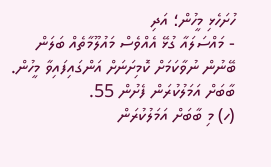ހުށަހެޅި މީހުން؛ އަދި
- މައްސަލައާ ގުޅޭ އެއްވެސް މައުލޫމާތެއް ބަލަން ބޭނުން ނުވާކަމަށް ކޮމިށަނަށް އަންގައިފައިވާ މީހުން.
ބާބަށް އަމަލުކުރަން ފެށުން 55.
(ހ) މި ބާބަށް އަމަލުކުރަން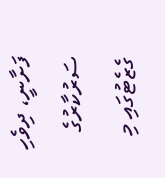ފަށާނީ، ދިވެހި ސަރުކާރުގެ ގެޒެޓުގައި މި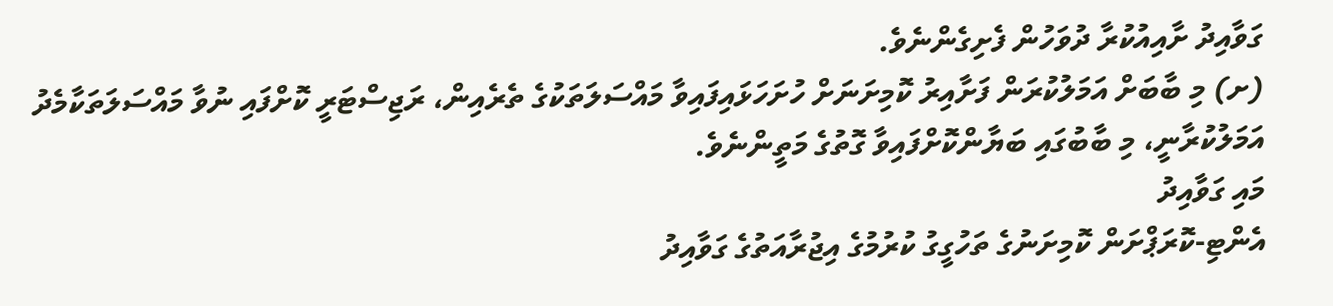ގަވާއިދު ށާއިއުކުރާ ދުވަހުން ފެށިގެންނެވެ.
(ށ) މި ބާބަށް އަމަލުކުރަން ފަށާއިރު ކޮމިށަނަށް ހުށަހަޅައިފައިވާ މައްސަލަތަކުގެ ތެރެއިން، ރަޖިސްޓަރީ ކޮށްފައި ނުވާ މައްސަލަތަކާމެދު އަމަލުކުރާނީ، މި ބާބުގައި ބަޔާންކޮށްފައިވާ ގޮތުގެ މަތީންނެވެ.
މައި ގަވާއިދު
އެންޓި-ކޮރަޕްށަން ކޮމިށަނުގެ ތަހުގީގު ކުރުމުގެ އިޖުރާއަތުގެ ގަވާއިދު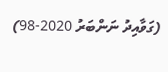(ގަވާއިދު ނަންބަރު 2020-98)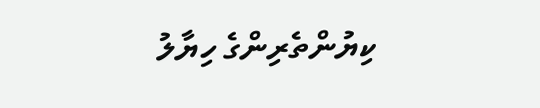ކިޔުންތެރިންގެ ހިޔާލު